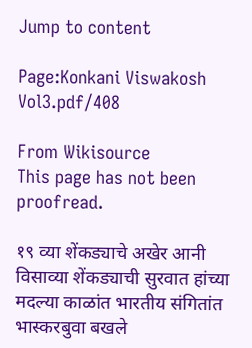Jump to content

Page:Konkani Viswakosh Vol3.pdf/408

From Wikisource
This page has not been proofread.

१९ व्या शेंकड्याचे अखेर आनी विसाव्या शेंकड्याची सुरवात हांच्या मदल्या काळांत भारतीय संगितांत भास्करबुवा बखले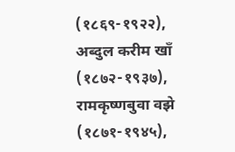(१८६९-१९२२), अब्दुल करीम खाँ (१८७२-१९३७), रामकृष्णबुवा वझे (१८७१-१९४५),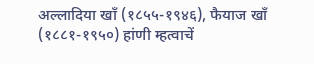अल्लादिया खाँ (१८५५-१९४६), फैयाज खाँ (१८८१-१९५०) हांणी म्हत्वाचें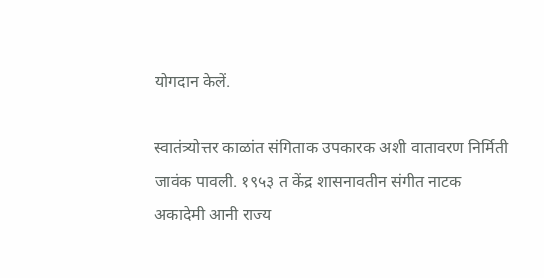योगदान केलें.

स्वातंत्र्योत्तर काळांत संगिताक उपकारक अशी वातावरण निर्मिती जावंक पावली. १९५३ त केंद्र शासनावतीन संगीत नाटक अकादेमी आनी राज्य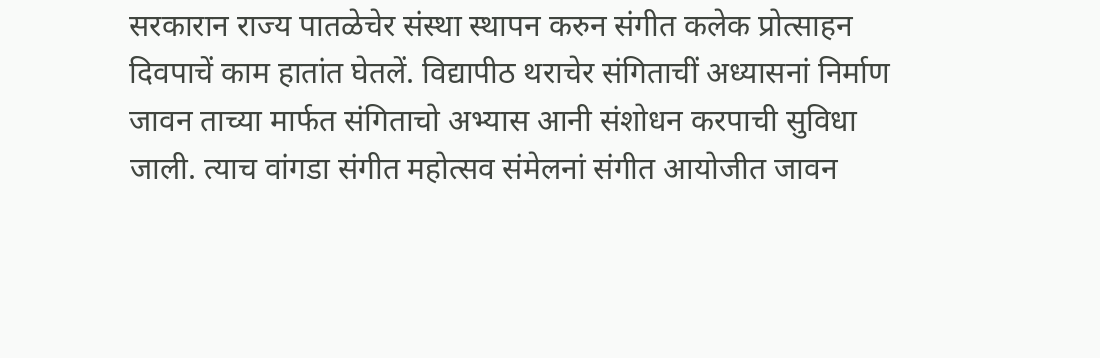सरकारान राज्य पातळेचेर संस्था स्थापन करुन संगीत कलेक प्रोत्साहन दिवपाचें काम हातांत घेतलें. विद्यापीठ थराचेर संगिताचीं अध्यासनां निर्माण जावन ताच्या मार्फत संगिताचो अभ्यास आनी संशोधन करपाची सुविधा जाली. त्याच वांगडा संगीत महोत्सव संमेलनां संगीत आयोजीत जावन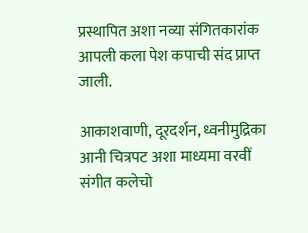प्रस्थापित अशा नव्या संगितकारांक आपली कला पेश कपाची संद प्राप्त जाली.

आकाशवाणी, दूरदर्शन, ध्वनीमुद्रिका आनी चित्रपट अशा माध्यमा वरवीं संगीत कलेचो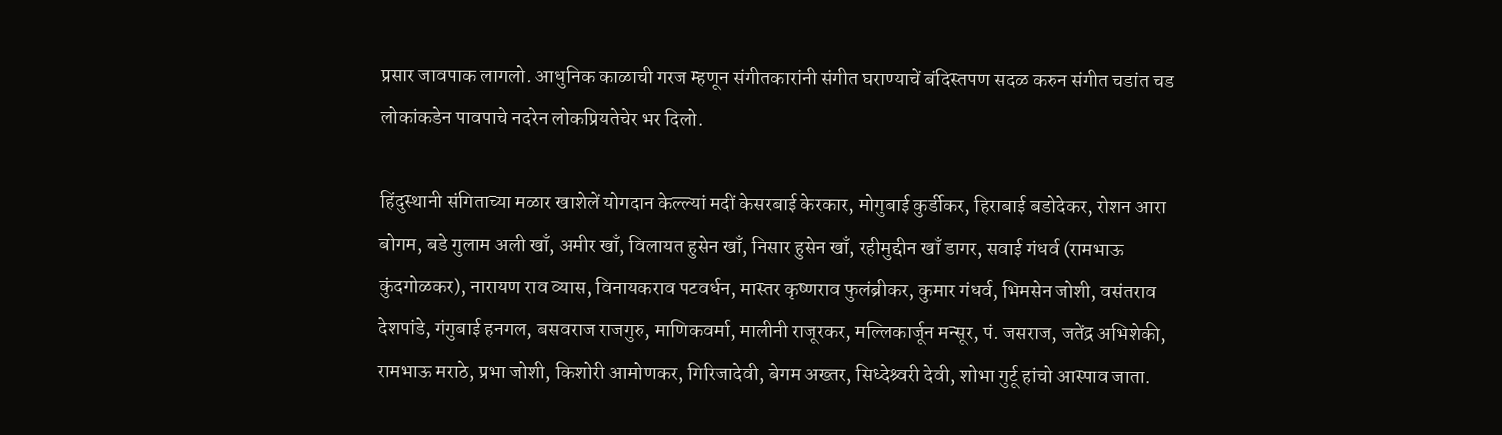प्रसार जावपाक लागलो. आधुनिक काळाची गरज म्हणून संगीतकारांनी संगीत घराण्याचें बंदिस्तपण सदळ करुन संगीत चडांत चड लोकांकडेन पावपाचे नदरेन लोकप्रियतेचेर भर दिलो.

हिंदुस्थानी संगिताच्या मळार खाशेलें योगदान केल्ल्यां मदीं केसरबाई केरकार, मोगुबाई कुर्डीकर, हिराबाई बडोदेकर, रोशन आरा बोगम, बडे गुलाम अली खाँ, अमीर खाँ, विलायत हुसेन खाँ, निसार हुसेन खाँ, रहीमुद्दीन खाँ डागर, सवाई गंधर्व (रामभाऊ कुंदगोळकर), नारायण राव व्यास, विनायकराव पटवर्धन, मास्तर कृष्णराव फुलंब्रीकर, कुमार गंधर्व, भिमसेन जोशी, वसंतराव देशपांडे, गंगुबाई हनगल, बसवराज राजगुरु, माणिकवर्मा, मालीनी राजूरकर, मल्लिकार्जून मन्सूर, पं. जसराज, जतेंद्र अभिशेकी, रामभाऊ मराठे, प्रभा जोशी, किशोरी आमोणकर, गिरिजादेवी, बेगम अख्तर, सिध्देश्र्वरी देवी, शोभा गुर्टू हांचो आस्पाव जाता.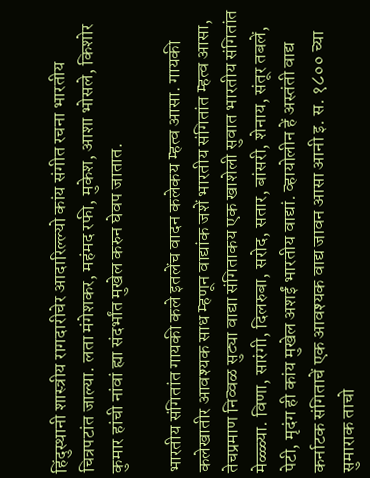हिंदुस्थानी शास्त्रीय रागदारीचेर आदारिल्ल्यो कांय संगीत रचना भारतीय चित्रपटांत जाल्या. लता मंगेशकर, महंमद रफी, मुकेश, आशा भोसले, किशोर कुमार हांची नांवां ह्या संदर्भांत मुखेल करुन घेवप जातात.

भारतीय संगितांत गायकी कले इतलेंच वादन कलेकय म्हत्व आसा. गायकी कलेखातीर आवश्यक साध म्हणून वाद्यांक जशें भारतीय संगितांत म्हत्व आसा, तेचप्रमाण निव्वळ सुट्या वाद्या संगिताकय एक खाशेली सुवात भारतीय संगितांत मेळ्ळ्या. विणा, सारंगी, दिलरुबा, सरोद, सतार, बांसरी, शेनाय, संतूर तबलें, पेटी, मृदंग ही कांय मुखेल अशईं भारतीय वाद्यां. व्हायोलीन हें अस्तंती वाद्य कर्नाटक संगिताचें एक आवश्यक वाद्य जावन आसा आनी इ. स. १८०० च्या सुमाराक ताचो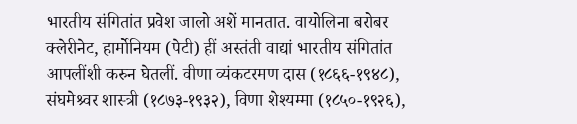भारतीय संगितांत प्रवेश जालो अशें मानतात. वायोलिना बरोबर क्लेरीनेट, हार्मोनियम (पेटी) हीं अस्तंती वाद्यां भारतीय संगितांत आपलींशी करुन घेतलीं. वीणा व्यंकटरमण दास (१८६६-१९४८), संघमेश्र्वर शास्त्री (१८७३-१९३२), विणा शेश्यम्मा (१८५०-१९२६),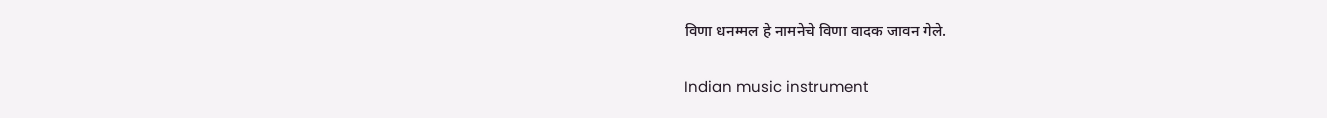विणा धनम्मल हे नामनेचे विणा वादक जावन गेले.

Indian music instrument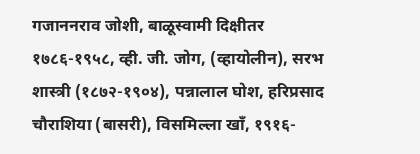गजाननराव जोशी, बाळूस्वामी दिक्षीतर १७८६-१९५८, व्ही. जी. जोग, (व्हायोलीन), सरभ शास्त्री (१८७२-१९०४), पन्नालाल घोश, हरिप्रसाद चौराशिया (बासरी), विसमिल्ला खाँ, १९१६-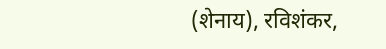(शेनाय), रविशंकर,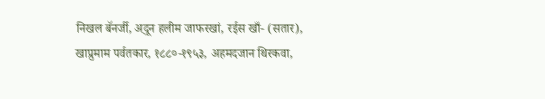निखल बॅनर्जी, अ्दून हलीम जाफरखां, रईस खाँ- (सतार), खाप्रुमाम पर्वतकार, १८८०-१९५३, अहमदजान थिरकवा,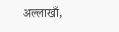अल्लाखाँ,